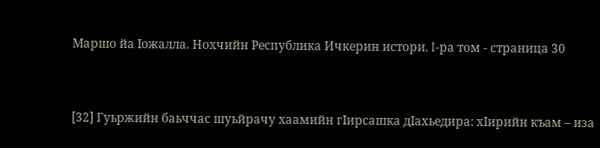Маршо йа Iожалла. Нохчийн Республика Ичкерин истори. I-ра том - страница 30



[32] Гуьржийн баьччас шуьйрачу хаамийн гIирсашка дIахьедира: хIирийн къам – иза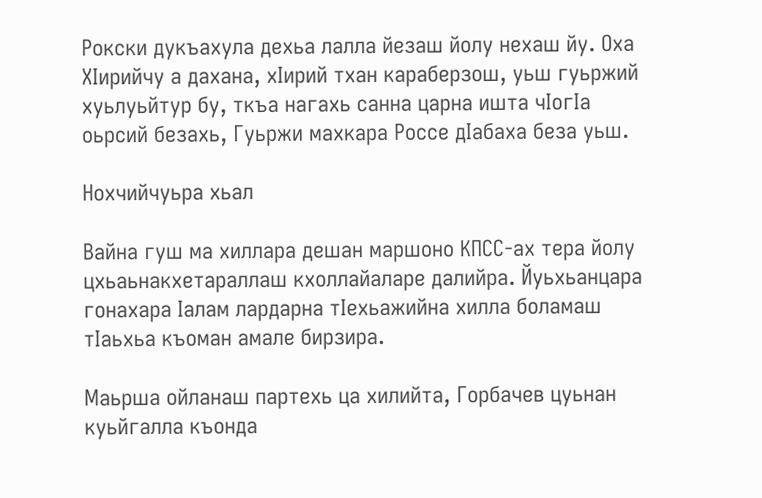Рокски дукъахула дехьа лалла йезаш йолу нехаш йу. Оха ХIирийчу а дахана, хIирий тхан караберзош, уьш гуьржий хуьлуьйтур бу, ткъа нагахь санна царна ишта чIогIа оьрсий безахь, Гуьржи махкара Россе дIабаха беза уьш.

Нохчийчуьра хьал

Вайна гуш ма хиллара дешан маршоно КПСС-ах тера йолу цхьаьнакхетараллаш кхоллайаларе далийра. Йуьхьанцара гонахара Iалам лардарна тIехьажийна хилла боламаш тIаьхьа къоман амале бирзира.

Маьрша ойланаш партехь ца хилийта, Горбачев цуьнан куьйгалла къонда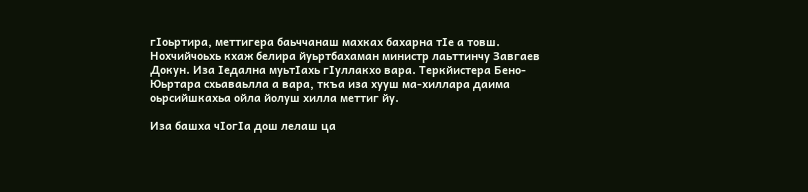гIоьртира, меттигера баьччанаш махках бахарна тIе а товш. Нохчийчоьхь кхаж белира йуьртбахаман министр лаьттинчу Завгаев Докун. Иза Iедална муьтIахь гIуллакхо вара. Теркйистера Бено-Юьртара схьаваьлла а вара, ткъа иза хууш ма-хиллара даима оьрсийшкахьа ойла йолуш хилла меттиг йу.

Иза башха чIогIа дош лелаш ца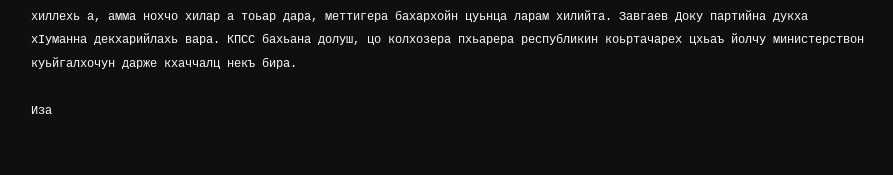хиллехь а, амма нохчо хилар а тоьар дара, меттигера бахархойн цуьнца ларам хилийта. Завгаев Доку партийна дукха хIуманна декхарийлахь вара. КПСС бахьана долуш, цо колхозера пхьарера республикин коьртачарех цхьаъ йолчу министерствон куьйгалхочун дарже кхаччалц некъ бира.

Иза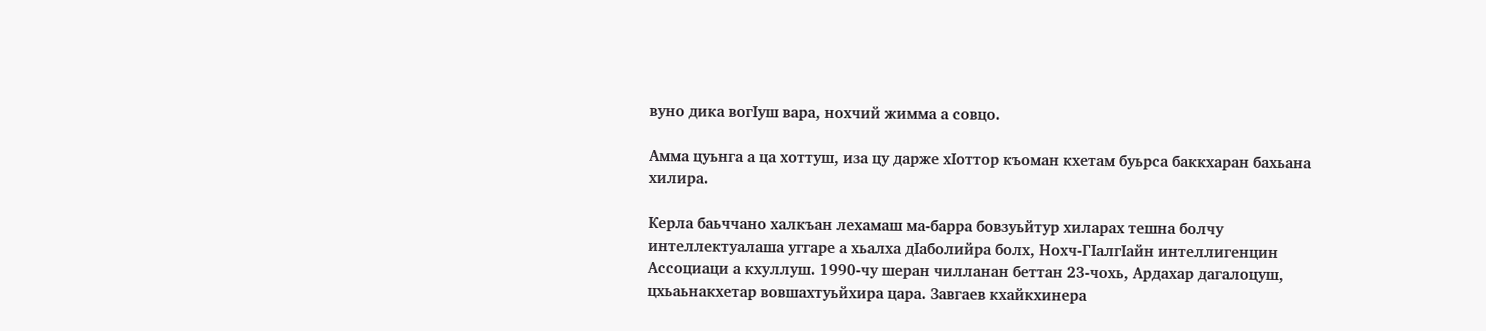вуно дика вогIуш вара, нохчий жимма а совцо.

Амма цуьнга а ца хоттуш, иза цу дарже хIоттор къоман кхетам буьрса баккхаран бахьана хилира.

Керла баьччано халкъан лехамаш ма-барра бовзуьйтур хиларах тешна болчу интеллектуалаша уггаре а хьалха дIаболийра болх, Нохч-ГIалгIайн интеллигенцин Ассоциаци а кхуллуш. 1990-чу шеран чилланан беттан 23-чохь, Ардахар дагалоцуш, цхьаьнакхетар вовшахтуьйхира цара. Завгаев кхайкхинера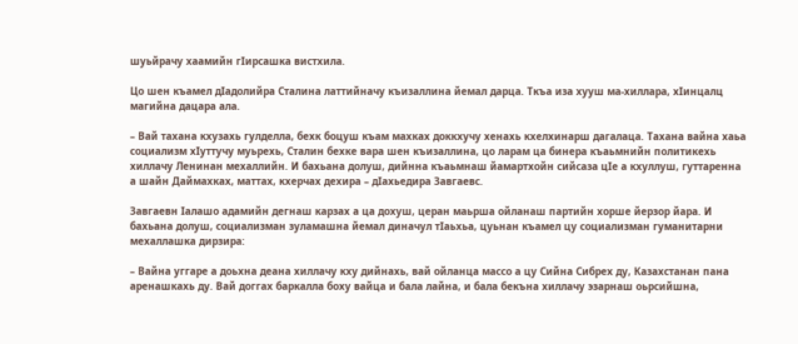шуьйрачу хаамийн гIирсашка вистхила.

Цо шен къамел дIадолийра Сталина латтийначу къизаллина йемал дарца. Ткъа иза хууш ма-хиллара, хIинцалц магийна дацара ала.

– Вай тахана кхузахь гулделла, бехк боцуш къам махках доккхучу хенахь кхелхинарш дагалаца. Тахана вайна хаьа социализм хIуттучу муьрехь, Сталин бехке вара шен къизаллина, цо ларам ца бинера къаьмнийн политикехь хиллачу Ленинан мехаллийн. И бахьана долуш, дийнна къаьмнаш йамартхойн сийсаза цIе а кхуллуш, гуттаренна а шайн Даймахках, маттах, кхерчах дехира – дIахьедира Завгаевс.

Завгаевн Iалашо адамийн дегнаш карзах а ца дохуш, церан маьрша ойланаш партийн хорше йерзор йара. И бахьана долуш, социализман зуламашна йемал диначул тIаьхьа, цуьнан къамел цу социализман гуманитарни мехаллашка дирзира:

– Вайна уггаре а доьхна деана хиллачу кху дийнахь, вай ойланца массо а цу Сийна Сибрех ду, Казахстанан пана аренашкахь ду. Вай доггах баркалла боху вайца и бала лайна, и бала бекъна хиллачу эзарнаш оьрсийшна,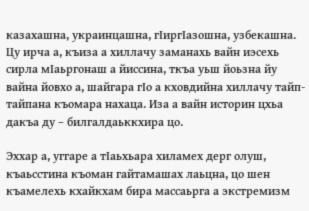казахашна, украинцашна, гIиргIазошна, узбекашна. Цу ирча а, къиза а хиллачу заманахь вайн иэсехь сирла мIаьргонаш а йиссина, ткъа уьш йоьзна йу вайна йовхо а, шайгара гIо а кховдийна хиллачу тайп-тайпана къомара нахаца. Иза а вайн историн цхьа дакъа ду – билгалдаьккхира цо.

Эххар а, уггаре а тIаьхьара хиламех дерг олуш, къаьсстина къоман гайтамашах лаьцна, цо шен къамелехь кхайкхам бира массаьрга а экстремизм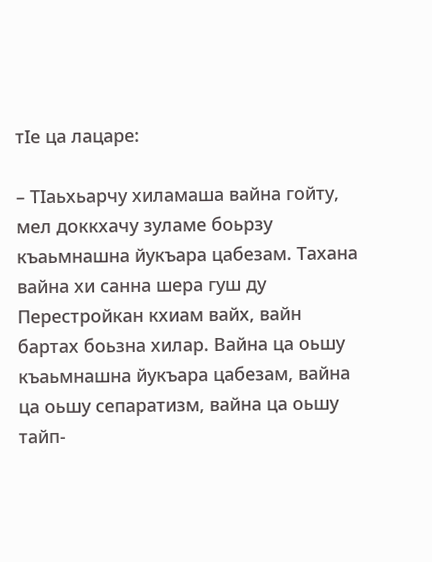тIе ца лацаре:

– ТIаьхьарчу хиламаша вайна гойту, мел доккхачу зуламе боьрзу къаьмнашна йукъара цабезам. Тахана вайна хи санна шера гуш ду Перестройкан кхиам вайх, вайн бартах боьзна хилар. Вайна ца оьшу къаьмнашна йукъара цабезам, вайна ца оьшу сепаратизм, вайна ца оьшу тайп-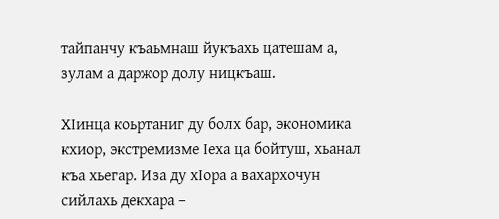тайпанчу къаьмнаш йукъахь цатешам а, зулам а даржор долу ницкъаш.

ХIинца коьртаниг ду болх бар, экономика кхиор, экстремизме Iеха ца бойтуш, хьанал къа хьегар. Иза ду хIора а вахархочун сийлахь декхара –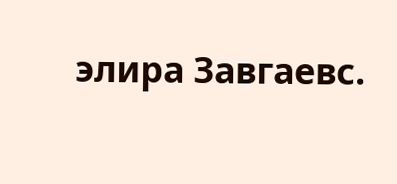элира Завгаевс.